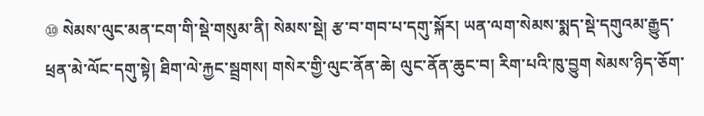⑩ སེམས་ལུང་མན་ངག་གི་སྡེ་གསུམ་ནི། སེམས་སྡེ། རྩ་བ་གབ་པ་དགུ་སྐོར། ཡན་ལག་སེམས་སྨད་སྡེ་དགུའམ་རྒྱུད་ཕྲན་མེ་ལོང་དགུ་སྟེ། ཐིག་ལེ་རྐྱང་སྦྲགས། གསེར་གྱི་ལུང་ནོན་ཆེ། ལུང་ནོན་ཆུང་བ། རིག་པའི་ཁུ་བྱུག སེམས་ཉིད་ཅོག་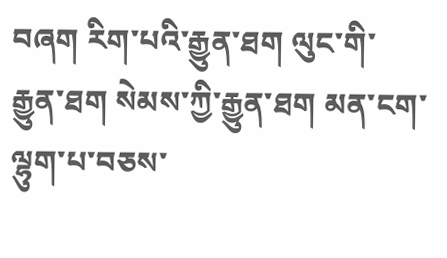བཞག རིག་པའི་རྒྱུན་ཐག ལུང་གི་རྒྱུན་ཐག སེམས་ཀྱི་རྒྱུན་ཐག མན་ངག་ལྷུག་པ་བཅས་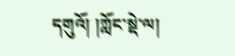དགུའོ། །ཀློང་སྡེ་ལ།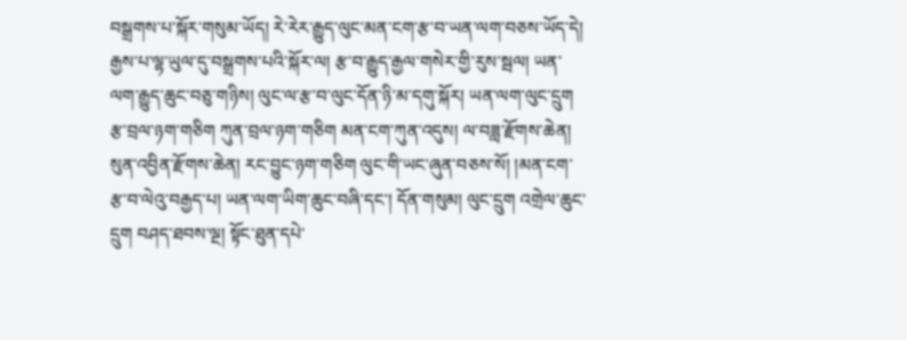བསྒྲགས་པ་སྐོར་གསུམ་ཡོད། རེ་རེར་རྒྱུད་ལུང་མན་ངག་རྩ་བ་ཡན་ལག་བཅས་ཡོད་དེ། རྒྱས་པ་ལྷ་ཡུལ་དུ་བསྒྲགས་པའི་སྐོར་ལ། རྩ་བ་རྒྱུད་རྒྱལ་གསེར་གྱི་རུས་སྦལ། ཡན་ལག་རྒྱུད་ཆུང་བཅུ་གཉིས། ལུང་ལ་རྩ་བ་ལུང་དོན་ཉི་མ་དགུ་སྐོར། ཡན་ལག་ལུང་དྲུག རྩ་བྲལ་ཉག་གཅིག ཀུན་བྲལ་ཉག་གཅིག མན་ངག་ཀུན་འདུས། ལ་བཟླ་རྫོགས་ཆེན། སུན་འབྱིན་རྫོགས་ཆེན། རང་བྱུང་ཉག་གཅིག ལུང་གི་ཡང་ཞུན་བཅས་སོ། །མན་ངག་རྩ་བ་ལེའུ་བརྒྱད་པ། ཡན་ལག་ཡིག་ཆུང་བཞི་དང་། དོན་གསུམ། ལུང་དྲུག འགྲེལ་ཆུང་དྲུག བཤད་ཐབས་ལྔ། སྟོང་ཐུན་དཔེ་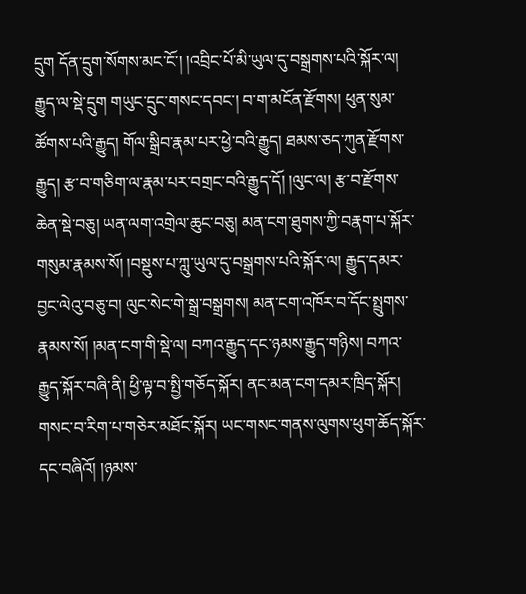དྲུག དོན་དྲུག་སོགས་མང་ངོ་། །འབྲིང་པོ་མི་ཡུལ་དུ་བསྒྲགས་པའི་སྐོར་ལ། རྒྱུད་ལ་སྡེ་དྲུག གཡུང་དྲུང་གསང་དབང་། བ་ག་མངོན་རྫོགས། ཕུན་སུམ་ཚོགས་པའི་རྒྱུད། གོལ་སྒྲིབ་རྣམ་པར་ཕྱེ་བའི་རྒྱུད། ཐམས་ཅད་ཀུན་རྫོགས་རྒྱུད། རྩ་བ་གཅིག་ལ་རྣམ་པར་བགྲང་བའི་རྒྱུད་དོ། །ལུང་ལ། རྩ་བ་རྫོགས་ཆེན་སྡེ་བཅུ། ཡན་ལག་འགྲེལ་ཆུང་བཅུ། མན་ངག་ཐུགས་ཀྱི་བརྣག་པ་སྐོར་གསུམ་རྣམས་སོ། །བསྡུས་པ་ཀླུ་ཡུལ་དུ་བསྒྲགས་པའི་སྐོར་ལ། རྒྱུད་དམར་བྱང་ལེའུ་བཅུ་བ། ལུང་སེང་གེ་སྒྲ་བསྒྲགས། མན་ངག་འཁོར་བ་དོང་སྤྲུགས་རྣམས་སོ། །མན་ངག་གི་སྡེ་ལ། བཀའ་རྒྱུད་དང་ཉམས་རྒྱུད་གཉིས། བཀའ་རྒྱུད་སྐོར་བཞི་ནི། ཕྱི་ལྟ་བ་སྤྱི་གཅོད་སྐོར། ནང་མན་ངག་དམར་ཁྲིད་སྐོར། གསང་བ་རིག་པ་གཅེར་མཐོང་སྐོར། ཡང་གསང་གནས་ལུགས་ཕུག་ཆོད་སྐོར་དང་བཞིའོ། །ཉམས་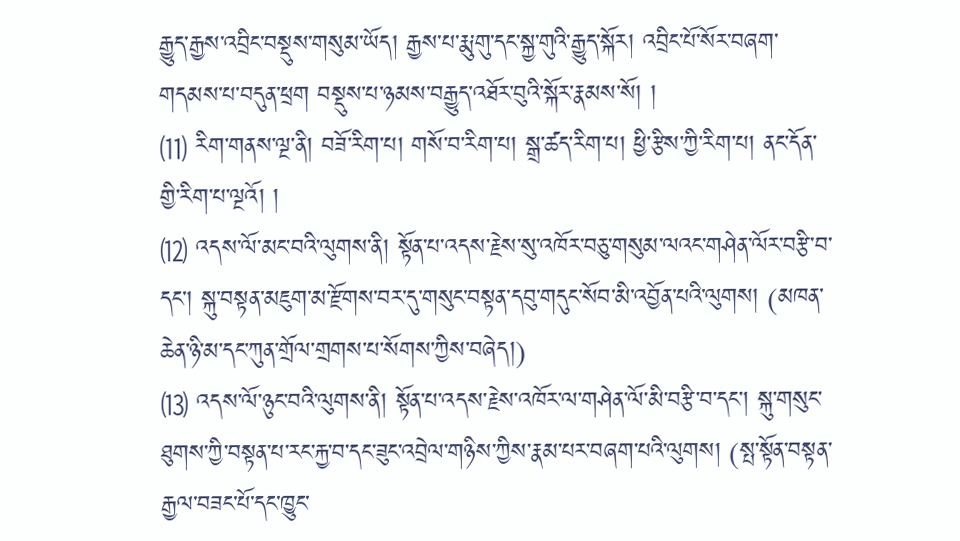རྒྱུད་རྒྱས་འབྲིང་བསྡུས་གསུམ་ཡོད། རྒྱས་པ་རྨུ་གུ་དང་སྐྱ་གུའི་རྒྱུད་སྐོར། འབྲིང་པོ་སོར་བཞག་གདམས་པ་བདུན་ཕྲག བསྡུས་པ་ཉམས་བརྒྱུད་འཐོར་བུའི་སྐོར་རྣམས་སོ། །
⑾ རིག་གནས་ལྔ་ནི། བཟོ་རིག་པ། གསོ་བ་རིག་པ། སྒྲ་ཚད་རིག་པ། ཕྱི་རྩིས་ཀྱི་རིག་པ། ནང་དོན་གྱི་རིག་པ་ལྔའོ། །
⑿ འདས་ལོ་མང་བའི་ལུགས་ནི། སྟོན་པ་འདས་རྗེས་སུ་འཁོར་བཅུ་གསུམ་ལའང་གཤེན་ལོར་བརྩི་བ་དང་། སྐུ་བསྟན་མཇུག་མ་རྫོགས་བར་དུ་གསུང་བསྟན་དབུ་གདུང་སོབ་མི་འབྱོན་པའི་ལུགས། (མཁན་ཆེན་ཉི་མ་དང་ཀུན་གྲོལ་གྲགས་པ་སོགས་ཀྱིས་བཞེད།)
⒀ འདས་ལོ་ཉུང་བའི་ལུགས་ནི། སྟོན་པ་འདས་རྗེས་འཁོར་ལ་གཤེན་ལོ་མི་བརྩི་བ་དང་། སྐུ་གསུང་ཐུགས་ཀྱི་བསྟན་པ་རང་རྐྱ་བ་དང་ཟུང་འབྲེལ་གཉིས་ཀྱིས་རྣམ་པར་བཞག་པའི་ལུགས། (སྤ་སྟོན་བསྟན་རྒྱལ་བཟང་པོ་དང་ཁྱུང་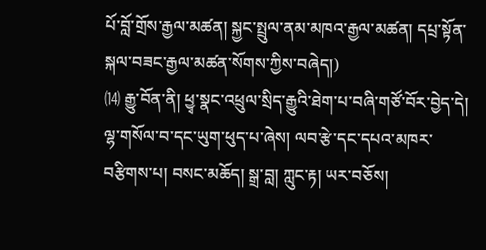པོ་བློ་གྲོས་རྒྱལ་མཚན། སྐྱང་སྤྲུལ་ནམ་མཁའ་རྒྱལ་མཚན། དཔྲ་སྟོན་སྐལ་བཟང་རྒྱལ་མཚན་སོགས་ཀྱིས་བཞེད།)
⒁ རྒྱུ་བོན་ནི། ཕྱྭ་སྣང་འཕྲུལ་སྲིད་རྒྱུའི་ཐེག་པ་བཞི་གཙོ་བོར་བྱེད་དེ། ལྷ་གསོལ་བ་དང་ཡུག་ཕུད་པ་ཞེས། ལབ་རྩེ་དང་དཔའ་མཁར་བརྩིགས་པ། བསང་མཆོད། སྒྲ་བླ། ཀླུང་རྟ། ཡར་བཅོས།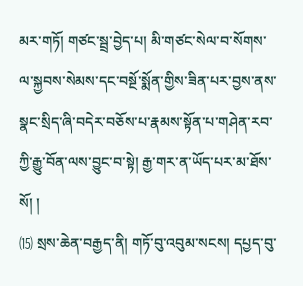མར་གཏོ། གཙང་སྦྲ་བྱེད་པ། མི་གཙང་སེལ་བ་སོགས་ལ་སྐྱབས་སེམས་དང་བསྔོ་སྨོན་གྱིས་ཟིན་པར་བྱས་ནས་སྣང་སྲིད་ཞི་བདེར་བཅོས་པ་རྣམས་སྟོན་པ་གཤེན་རབ་ཀྱི་རྒྱུ་བོན་ལས་བྱུང་བ་སྟེ། རྒྱ་གར་ན་ཡོད་པར་མ་ཐོས་སོ། །
⒂ སྲས་ཆེན་བརྒྱད་ནི། གཏོ་བུ་འབུམ་སངས། དཔྱད་བུ་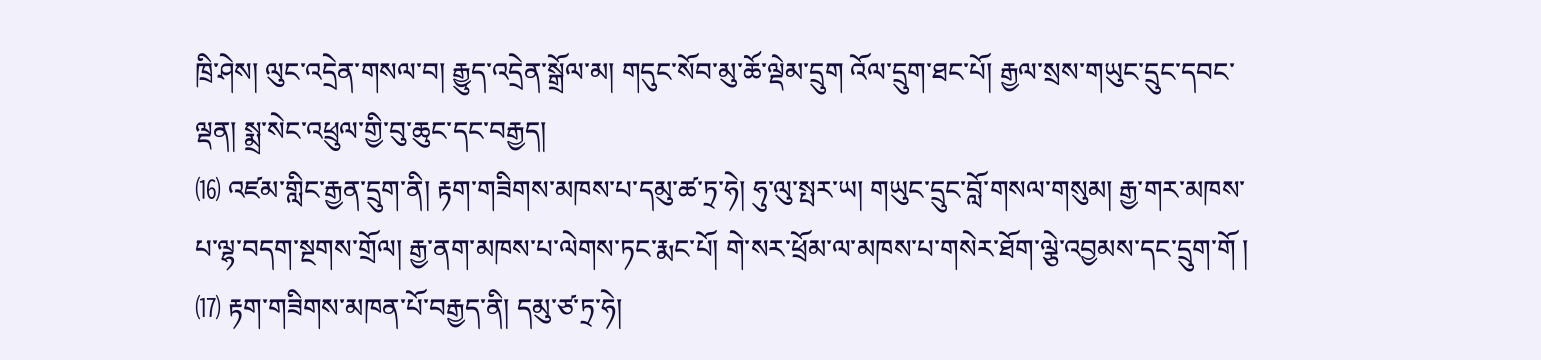ཁྲི་ཤེས། ལུང་འདྲེན་གསལ་བ། རྒྱུད་འདྲེན་སྒྲོལ་མ། གདུང་སོབ་མུ་ཆོ་ལྡེམ་དྲུག འོལ་དྲུག་ཐང་པོ། རྒྱལ་སྲས་གཡུང་དྲུང་དབང་ལྡན། སྨྲ་སེང་འཕྲུལ་གྱི་བུ་ཆུང་དང་བརྒྱད།
⒃ འཛམ་གླིང་རྒྱན་དྲུག་ནི། རྟག་གཟིགས་མཁས་པ་དམུ་ཚ་ཏྲ་ཧེ། ཧུ་ལུ་སྤར་ཡ། གཡུང་དྲུང་བློ་གསལ་གསུམ། རྒྱ་གར་མཁས་པ་ལྷ་བདག་སྔགས་གྲོལ། རྒྱ་ནག་མཁས་པ་ལེགས་ཏང་རྨང་པོ། གེ་སར་ཕྲོམ་ལ་མཁས་པ་གསེར་ཐོག་ལྕེ་འབྱམས་དང་དྲུག་གོ །
⒄ རྟག་གཟིགས་མཁན་པོ་བརྒྱད་ནི། དམུ་ཙ་ཏྲ་ཧེ།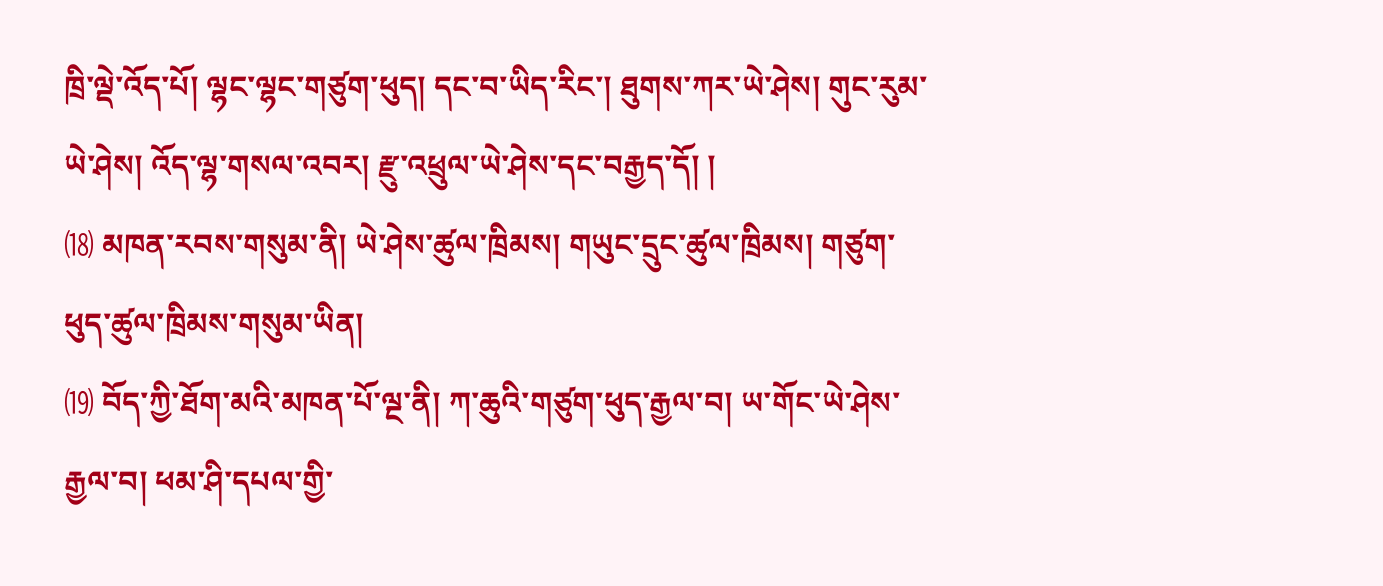ཁྲི་ལྡེ་འོད་པོ། ལྷང་ལྷང་གཙུག་ཕུད། དང་བ་ཡིད་རིང་། ཐུགས་ཀར་ཡེ་ཤེས། གུང་རུམ་ཡེ་ཤེས། འོད་ལྷ་གསལ་འབར། རྫུ་འཕྲུལ་ཡེ་ཤེས་དང་བརྒྱད་དོ། །
⒅ མཁན་རབས་གསུམ་ནི། ཡེ་ཤེས་ཚུལ་ཁྲིམས། གཡུང་དྲུང་ཚུལ་ཁྲིམས། གཙུག་ཕུད་ཚུལ་ཁྲིམས་གསུམ་ཡིན།
⒆ བོད་ཀྱི་ཐོག་མའི་མཁན་པོ་ལྔ་ནི། ཀ་ཆུའི་གཙུག་ཕུད་རྒྱལ་བ། ཡ་གོང་ཡེ་ཤེས་རྒྱལ་བ། ཕམ་ཤི་དཔལ་གྱི་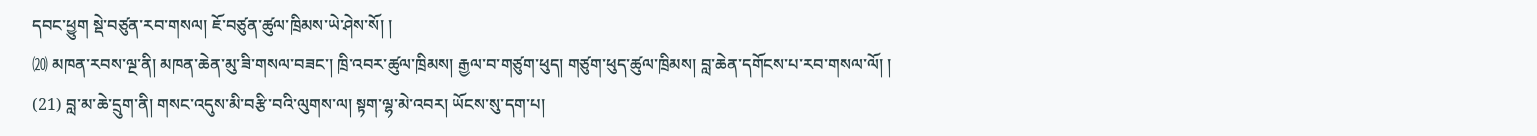དབང་ཕྱུག སྡེ་བཙུན་རབ་གསལ། ཇོ་བཙུན་ཚུལ་ཁྲིམས་ཡེ་ཤེས་སོ། །
⒇ མཁན་རབས་ལྔ་ནི། མཁན་ཆེན་མུ་ཟི་གསལ་བཟང་། ཁྲི་འབར་ཚུལ་ཁྲིམས། རྒྱལ་བ་གཙུག་ཕུད། གཙུག་ཕུད་ཚུལ་ཁྲིམས། བླ་ཆེན་དགོངས་པ་རབ་གསལ་ལོ། །
(21) བླ་མ་ཆེ་དྲུག་ནི། གསང་འདུས་མི་བརྩི་བའི་ལུགས་ལ། སྟག་ལྷ་མེ་འབར། ཡོངས་སུ་དག་པ།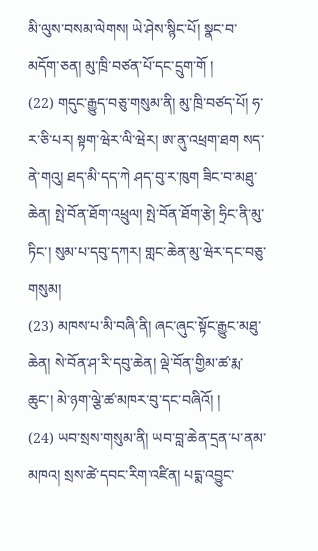མི་ལུས་བསམ་ལེགས། ཡེ་ཤེས་སྙིང་པོ། སྣང་བ་མདོག་ཅན། མུ་ཁྲི་བཙན་པོ་དང་དྲུག་གོ །
(22) གདུང་རྒྱུད་བཅུ་གསུམ་ནི། མུ་ཁྲི་བཙད་པོ། ཧ་ར་ཅི་པར། སྟག་ཝེར་ལི་ཝེར། ཨ་ནུ་འཕྲག་ཐག སད་ནེ་གའུ། ཐད་མི་དད་ཀེ ཤད་བུ་ར་ཁུག ཟིང་བ་མཐུ་ཆེན། སྤེ་བོན་ཐོག་འཕྲུལ། སྤེ་བོན་ཐོག་རྩེ། ཧྲིང་ནི་མུ་ཏིང་། སུམ་པ་དབུ་དཀར། གླང་ཆེན་མུ་ཝེར་དང་བཅུ་གསུམ།
(23) མཁས་པ་མི་བཞི་ནི། ཞང་ཞུང་སྟོང་རྒྱུང་མཐུ་ཆེན། སེ་བོན་ཤ་རི་དབུ་ཆེན། ལྡེ་བོན་གྱིམ་ཚ་རྨ་ཆུང་། མེ་ཉག་ལྕེ་ཚ་མཁར་བུ་དང་བཞིའོ། །
(24) ཡབ་སྲས་གསུམ་ནི། ཡབ་བླ་ཆེན་དྲན་པ་ནམ་མཁའ། སྲས་ཚེ་དབང་རིག་འཛིན། པདྨ་འབྱུང་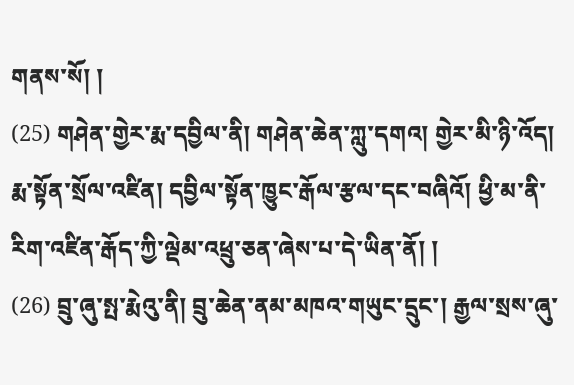གནས་སོ། །
(25) གཤེན་གྱེར་རྨ་དབྱིལ་ནི། གཤེན་ཆེན་ཀླུ་དགའ། གྱེར་མི་ཉི་འོད། རྨ་སྟོན་སྲོལ་འཛིན། དབྱིལ་སྟོན་ཁྱུང་རྒོལ་རྩལ་དང་བཞིའོ། ཕྱི་མ་ནི་རིག་འཛིན་རྒོད་ཀྱི་ལྡེམ་འཕྲུ་ཅན་ཞེས་པ་དེ་ཡིན་ནོ། །
(26) བྲུ་ཞུ་སྤ་རྨེའུ་ནི། བྲུ་ཆེན་ནམ་མཁའ་གཡུང་དྲུང་། རྒྱལ་སྲས་ཞུ་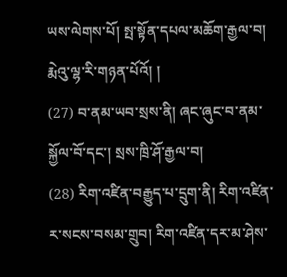ཡས་ལེགས་པོ། སྤ་སྟོན་དཔལ་མཆོག་རྒྱལ་བ། རྨེའུ་ལྷ་རི་གཉན་པོའོ། །
(27) བ་ནམ་ཡབ་སྲས་ནི། ཞང་ཞུང་བ་ནམ་སྐྱོལ་བོ་དང་། སྲས་ཁྲི་ཤོ་རྒྱལ་བ།
(28) རིག་འཛིན་བརྒྱུད་པ་དྲུག་ནི། རིག་འཛིན་ར་སངས་བསམ་གྲུབ། རིག་འཛིན་དར་མ་ཤེས་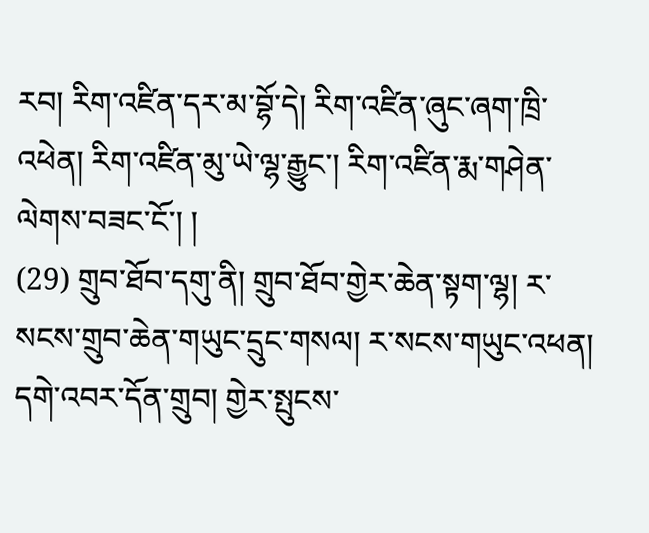རབ། རིག་འཛིན་དར་མ་བྷོ་དེ། རིག་འཛིན་ཞུང་ཞག་ཁྲི་འཕེན། རིག་འཛིན་མུ་ཡེ་ལྷ་རྒྱུང་། རིག་འཛིན་རྨ་གཤེན་ལེགས་བཟང་ངོ་། །
(29) གྲུབ་ཐོབ་དགུ་ནི། གྲུབ་ཐོབ་གྱེར་ཆེན་སྟག་ལྷ། ར་སངས་གྲུབ་ཆེན་གཡུང་དྲུང་གསལ། ར་སངས་གཡུང་འཕན། དགེ་འབར་དོན་གྲུབ། གྱེར་སྤུངས་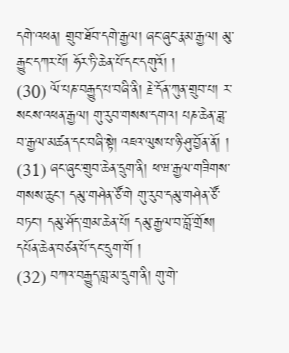དགེ་འཕན། གྲུབ་ཐོབ་དགེ་རྒྱལ། ཞང་ཞུང་རྣམ་རྒྱལ། མུ་རྒྱུང་དཀར་པོ། ཧོར་ཏི་ཆེན་པོ་དང་དགུའོ། །
(30) ལོ་པཎ་བརྒྱུད་པ་བཞི་ནི། རྗེ་དོན་ཀུན་གྲུབ་པ། ར་སངས་འཕན་རྒྱལ། གུ་རུབ་གསས་དགའ། པཎ་ཆེན་ཟླ་བ་རྒྱལ་མཚན་དང་བཞི་སྟེ། འཇའ་ལུས་པ་ཉི་ཤུ་བྱོན་ནོ། །
(31) ཞང་ཞུང་གྲུབ་ཆེན་དྲུག་ནི། ཕ་ཝ་རྒྱལ་གཟིགས་གསས་ཆུང་། དམུ་གཤེན་ཙོ་གེ གུ་རུབ་དམུ་གཤེན་ཙོ་བཏང་། དམུ་ཤོད་གྲམ་ཆེན་པོ། དམུ་རྒྱལ་བ་བློ་གྲོས། དཔོན་ཆེན་བཙན་པོ་དང་དྲུག་གོ །
(32) བཀའ་བརྒྱུད་བླ་མ་དྲུག་ནི། གུ་གེ་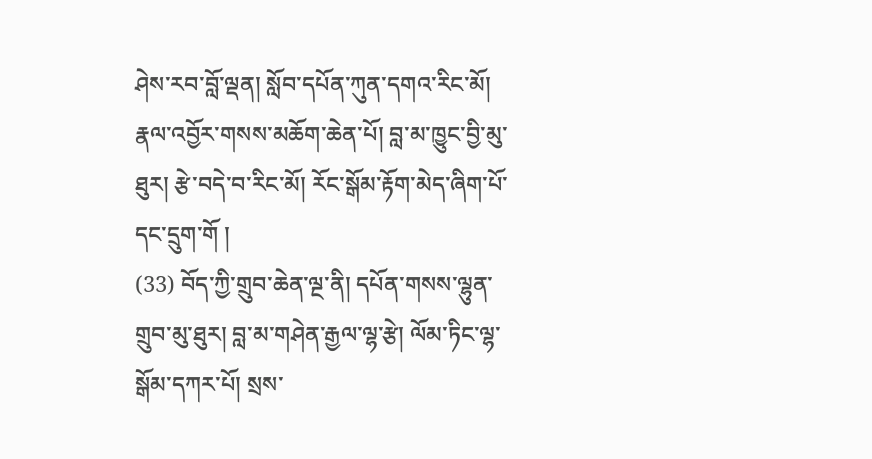ཤེས་རབ་བློ་ལྡན། སློབ་དཔོན་ཀུན་དགའ་རིང་མོ། རྣལ་འབྱོར་གསས་མཆོག་ཆེན་པོ། བླ་མ་ཁྱུང་བྱི་མུ་ཐུར། རྩེ་བདེ་བ་རིང་མོ། རོང་སྒོམ་རྟོག་མེད་ཞིག་པོ་དང་དྲུག་གོ །
(33) བོད་ཀྱི་གྲུབ་ཆེན་ལྔ་ནི། དཔོན་གསས་ལྷུན་གྲུབ་མུ་ཐུར། བླ་མ་གཤེན་རྒྱལ་ལྷ་རྩེ། ལོམ་ཏིང་ལྷ་སྒོམ་དཀར་པོ། སྲས་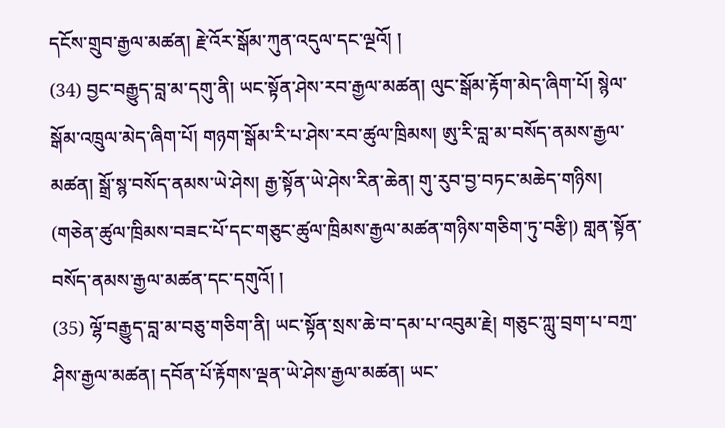དངོས་གྲུབ་རྒྱལ་མཚན། རྗེ་འོར་སྒོམ་ཀུན་འདུལ་དང་ལྔའོ། །
(34) བྱང་བརྒྱུད་བླ་མ་དགུ་ནི། ཡང་སྟོན་ཤེས་རབ་རྒྱལ་མཚན། ལུང་སྒོམ་རྟོག་མེད་ཞིག་པོ། སྙེལ་སྒོམ་འཁྲུལ་མེད་ཞིག་པོ། གཉག་སྒོམ་རི་པ་ཤེས་རབ་ཚུལ་ཁྲིམས། ཨུ་རི་བླ་མ་བསོད་ནམས་རྒྱལ་མཚན། སྒྲོ་སྙ་བསོད་ནམས་ཡེ་ཤེས། རྒྱ་སྟོན་ཡེ་ཤེས་རིན་ཆེན། གུ་རུབ་བྱ་བཏང་མཆེད་གཉིས། (གཅེན་ཚུལ་ཁྲིམས་བཟང་པོ་དང་གཅུང་ཚུལ་ཁྲིམས་རྒྱལ་མཚན་གཉིས་གཅིག་ཏུ་བརྩི།) གླན་སྟོན་བསོད་ནམས་རྒྱལ་མཚན་དང་དགུའོ། །
(35) ལྷོ་བརྒྱུད་བླ་མ་བཅུ་གཅིག་ནི། ཡང་སྟོན་སྲས་ཆེ་བ་དམ་པ་འབུམ་རྗེ། གཅུང་ཀླུ་བྲག་པ་བཀྲ་ཤིས་རྒྱལ་མཚན། དབོན་པོ་རྟོགས་ལྡན་ཡེ་ཤེས་རྒྱལ་མཚན། ཡང་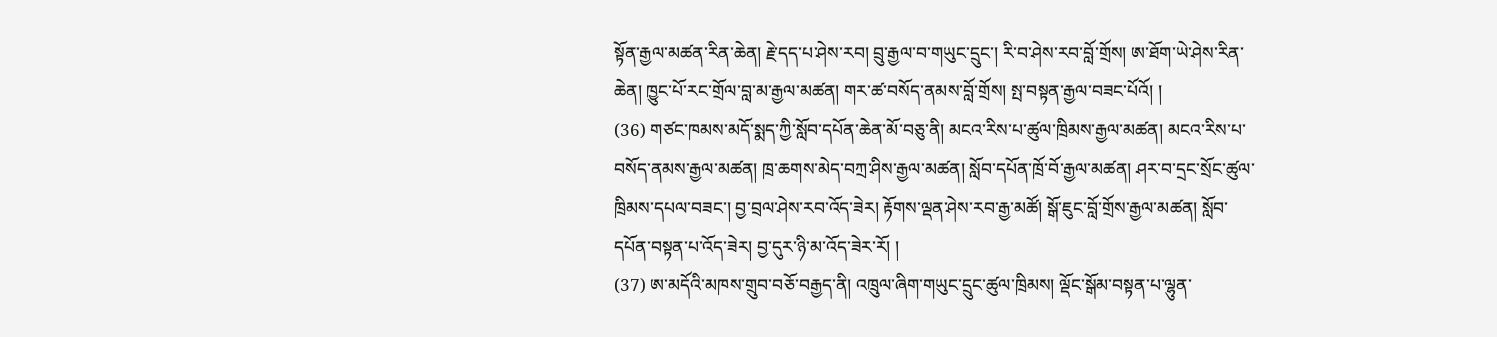སྟོན་རྒྱལ་མཚན་རིན་ཆེན། རྗེ་དད་པ་ཤེས་རབ། བྲུ་རྒྱལ་བ་གཡུང་དྲུང་། རི་བ་ཤེས་རབ་བློ་གྲོས། ཨ་ཐོག་ཡེ་ཤེས་རིན་ཆེན། ཁྱུང་པོ་རང་གྲོལ་བླ་མ་རྒྱལ་མཚན། གར་ཚ་བསོད་ནམས་བློ་གྲོས། སྤ་བསྟན་རྒྱལ་བཟང་པོའོ། །
(36) གཙང་ཁམས་མདོ་སྨད་ཀྱི་སློབ་དཔོན་ཆེན་མོ་བཅུ་ནི། མངའ་རིས་པ་ཚུལ་ཁྲིམས་རྒྱལ་མཚན། མངའ་རིས་པ་བསོད་ནམས་རྒྱལ་མཚན། ཁྲ་ཆགས་མེད་བཀྲ་ཤིས་རྒྱལ་མཚན། སློབ་དཔོན་ཁྲོ་བོ་རྒྱལ་མཚན། ཤར་བ་དྲང་སྲོང་ཚུལ་ཁྲིམས་དཔལ་བཟང་། བྱ་བྲལ་ཤེས་རབ་འོད་ཟེར། རྟོགས་ལྡན་ཤེས་རབ་རྒྱ་མཚོ། སྒོ་ཇུང་བློ་གྲོས་རྒྱལ་མཚན། སློབ་དཔོན་བསྟན་པ་འོད་ཟེར། བྱ་དུར་ཉི་མ་འོད་ཟེར་རོ། །
(37) ཨ་མདོའི་མཁས་གྲུབ་བཅོ་བརྒྱད་ནི། འཁྲུལ་ཞིག་གཡུང་དྲུང་ཚུལ་ཁྲིམས། ལྡོང་སྒོམ་བསྟན་པ་ལྷུན་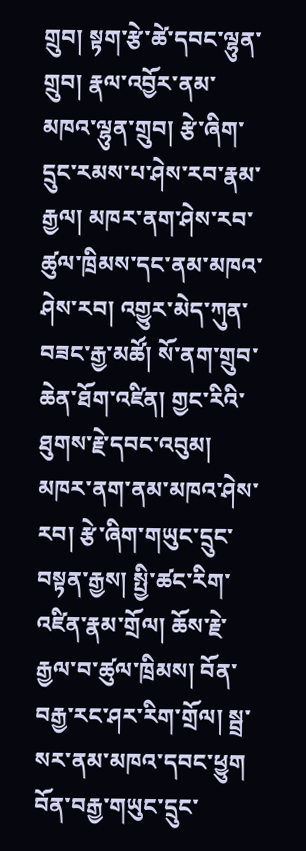གྲུབ། སྟག་རྩེ་ཚེ་དབང་ལྷུན་གྲུབ། རྣལ་འབྱོར་ནམ་མཁའ་ལྷུན་གྲུབ། རྩེ་ཞིག་དྲུང་རམས་པ་ཤེས་རབ་རྣམ་རྒྱལ། མཁར་ནག་ཤེས་རབ་ཚུལ་ཁྲིམས་དང་ནམ་མཁའ་ཤེས་རབ། འགྱུར་མེད་ཀུན་བཟང་རྒྱ་མཚོ། སོ་ནག་གྲུབ་ཆེན་ཐོག་འཛིན། གྱང་རིའི་ཐུགས་རྗེ་དབང་འབུམ། མཁར་ནག་ནམ་མཁའ་ཤེས་རབ། རྩེ་ཞིག་གཡུང་དྲུང་བསྟན་རྒྱས། སྤྱི་ཚང་རིག་འཛིན་རྣམ་གྲོལ། ཆོས་རྗེ་རྒྱལ་བ་ཚུལ་ཁྲིམས། བོན་བརྒྱ་རང་ཤར་རིག་གྲོལ། སྦྲ་སར་ནམ་མཁའ་དབང་ཕྱུག བོན་བརྒྱ་གཡུང་དྲུང་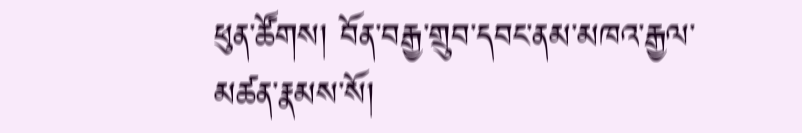ཕུན་ཚོགས། བོན་བརྒྱ་གྲུབ་དབང་ནམ་མཁའ་རྒྱལ་མཚན་རྣམས་སོ།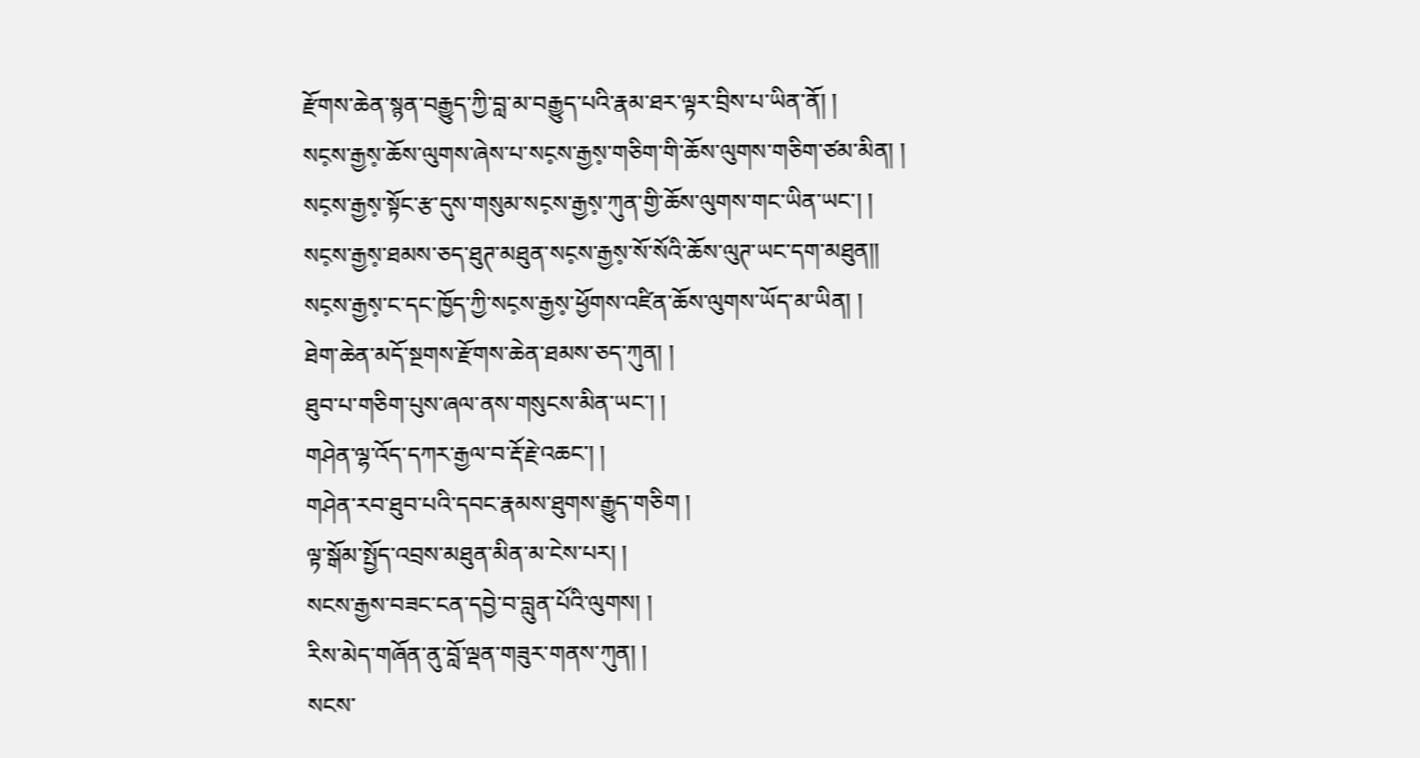རྫོགས་ཆེན་སྙན་བརྒྱུད་ཀྱི་བླ་མ་བརྒྱུད་པའི་རྣམ་ཐར་ལྟར་བྲིས་པ་ཡིན་ནོ། །
སང༷ས་རྒྱས༷་ཆོས་ལུགས་ཞེས་པ་སང༷ས་རྒྱས༷་གཅིག་གི་ཆོས་ལུགས་གཅིག་ཙམ་མིན། །
སང༷ས་རྒྱས༷་སྟོང་རྩ་དུས་གསུམ་སང༷ས་རྒྱས༷་ཀུན་གྱི་ཆོས་ལུགས་གང་ཡིན་ཡང་། །
སང༷ས་རྒྱས༷་ཐམས་ཅད་ཐུཊ་མཐུན་སང༷ས་རྒྱས༷་སོ་སོའི་ཆོས་ལུཊ་ཡང་དག་མཐུན།།
སང༷ས་རྒྱས༷་ང་དང་ཁྱོད་ཀྱི་སང༷ས་རྒྱས༷་ཕྱོགས་འཛིན་ཆོས་ལུགས་ཡོད་མ་ཡིན། །
ཐེག་ཆེན་མདོ་སྔགས་རྫོགས་ཆེན་ཐམས་ཅད་ཀུན། །
ཐུབ་པ་གཅིག་པུས་ཞལ་ནས་གསུངས་མིན་ཡང་། །
གཤེན་ལྷ་འོད་དཀར་རྒྱལ་བ་རྡོ་རྗེ་འཆང་། །
གཤེན་རབ་ཐུབ་པའི་དབང་རྣམས་ཐུགས་རྒྱུད་གཅིག །
ལྟ་སྒོམ་སྤྱོད་འབྲས་མཐུན་མིན་མ་ངེས་པར། །
སངས་རྒྱས་བཟང་ངན་དབྱེ་བ་བླུན་པོའི་ལུགས། །
རིས་མེད་གཞོན་ནུ་བློ་ལྡན་གཟུར་གནས་ཀུན། །
སངས་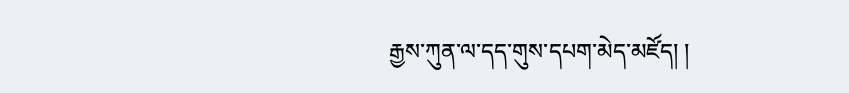རྒྱས་ཀུན་ལ་དད་གུས་དཔག་མེད་མཛོད། །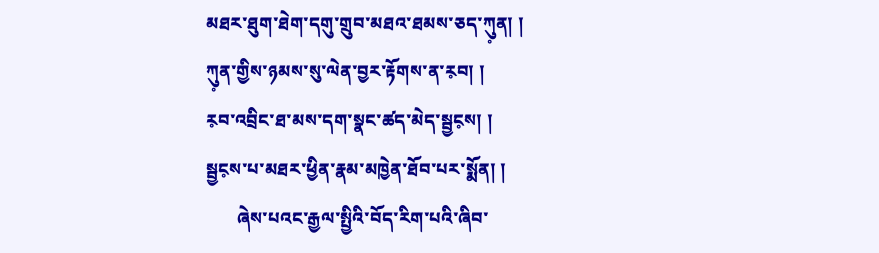མཐར་ཐུག་ཐེག་དགུ་གྲུབ་མཐའ་ཐམས་ཅད་ཀུ༷ན། །
ཀུ༷ན་གྱིས་ཉམས་སུ་ལེན་བྱར་རྟོགས་ན་ར༷བ། །
ར༷བ་འབྲིང་ཐ་མས་དག་སྣང་ཚད་མེད་སྦྱང༷ས། །
སྦྱང༷ས་པ་མཐར་ཕྱིན་རྣམ་མཁྱེན་ཐོབ་པར་སྨོན། །
       ཞེས་པའང་རྒྱལ་སྤྱིའི་བོད་རིག་པའི་ཞིབ་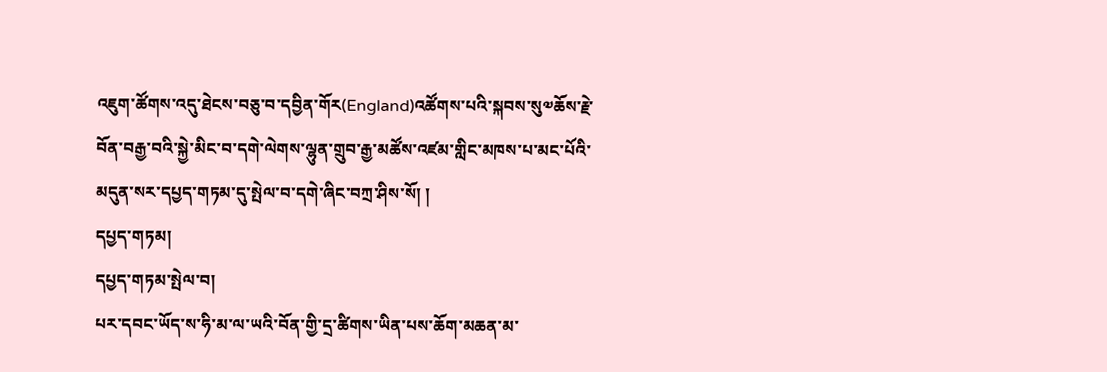འཇུག་ཚོགས་འདུ་ཐེངས་བཅུ་བ་དབྱིན་གོར(England)འཚོགས་པའི་སྐབས་སུ༧ཆོས་རྗེ་བོན་བརྒྱ་བའི་སྐྱེ་མིང་བ་དགེ་ལེགས་ལྷུན་གྲུབ་རྒྱ་མཚོས་འཛམ་གླིང་མཁས་པ་མང་པོའི་མདུན་སར་དཔྱད་གཏམ་དུ་སྤེལ་བ་དགེ་ཞིང་བཀྲ་ཤིས་སོ། །
དཔྱད་གཏམ།
དཔྱད་གཏམ་སྤེལ་བ།
པར་དབང་ཡོད་ས་ཧི་མ་ལ་ཡའི་བོན་གྱི་དྲ་ཚིགས་ཡིན་པས་ཆོག་མཆན་མ་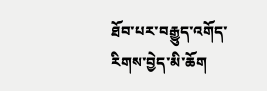ཐོབ་པར་བརྒྱུད་འགོད་རིགས་བྱེད་མི་ཆོག